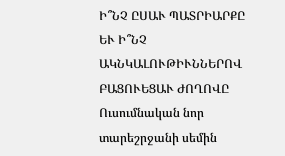Ի՞ՆՉ ԸՍԱՒ ՊԱՏՐԻԱՐՔԸ ԵՒ Ի՞ՆՉ ԱԿՆԿԱԼՈՒԹԻՒՆՆԵՐՈՎ ԲԱՑՈՒԵՑԱՒ ԺՈՂՈՎԸ
Ուսումնական նոր տարեշրջանի սեմին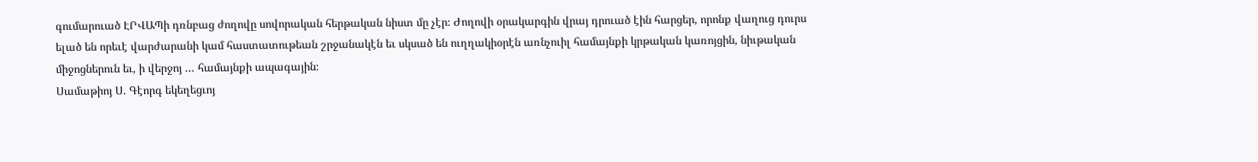գումարուած ԷՐՎԱՊի դռնբաց ժողովը սովորական հերթական նիստ մը չէր։ Ժողովի օրակարգին վրայ դրուած էին հարցեր, որոնք վաղուց դուրս ելած են որեւէ վարժարանի կամ հաստատութեան շրջանակէն եւ սկսած են ուղղակիօրէն առնչուիլ համայնքի կրթական կառոյցին, նիւթական միջոցներուն եւ, ի վերջոյ … համայնքի ապագային։
Սամաթիոյ Ս. Գէորգ եկեղեցւոյ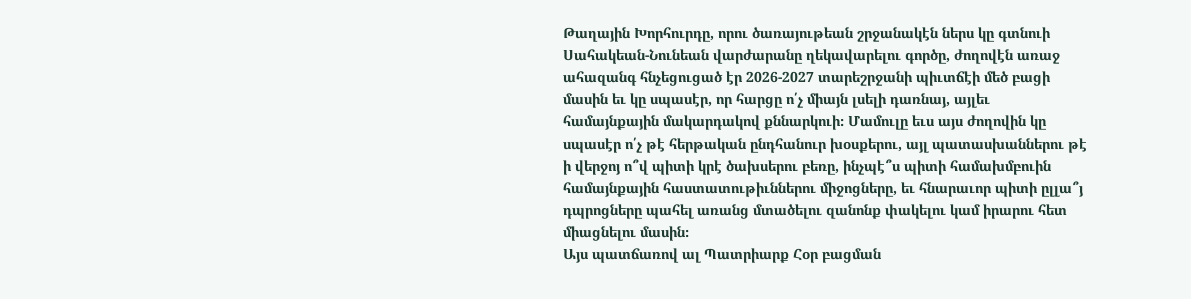Թաղային Խորհուրդը, որու ծառայութեան շրջանակէն ներս կը գտնուի Սահակեան-Նունեան վարժարանը ղեկավարելու գործը, ժողովէն առաջ ահազանգ հնչեցուցած էր 2026-2027 տարեշրջանի պիւտճէի մեծ բացի մասին եւ կը սպասէր, որ հարցը ո՛չ միայն լսելի դառնայ, այլեւ համայնքային մակարդակով քննարկուի։ Մամուլը եւս այս ժողովին կը սպասէր ո՛չ թէ հերթական ընդհանուր խօսքերու, այլ պատասխաններու թէ ի վերջոյ ո՞վ պիտի կրէ ծախսերու բեռը, ինչպէ՞ս պիտի համախմբուին համայնքային հաստատութիւններու միջոցները, եւ հնարաւոր պիտի ըլլա՞յ դպրոցները պահել առանց մտածելու զանոնք փակելու կամ իրարու հետ միացնելու մասին։
Այս պատճառով ալ Պատրիարք Հօր բացման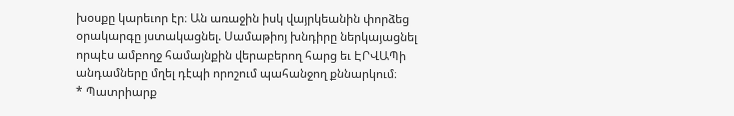խօսքը կարեւոր էր։ Ան առաջին իսկ վայրկեանին փորձեց օրակարգը յստակացնել. Սամաթիոյ խնդիրը ներկայացնել որպէս ամբողջ համայնքին վերաբերող հարց եւ ԷՐՎԱՊի անդամները մղել դէպի որոշում պահանջող քննարկում։
* Պատրիարք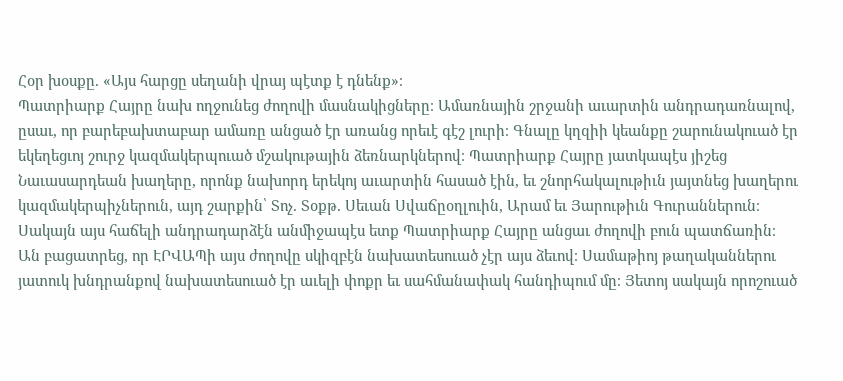Հօր խօսքը. «Այս հարցը սեղանի վրայ պէտք է դնենք»։
Պատրիարք Հայրը նախ ողջունեց ժողովի մասնակիցները։ Ամառնային շրջանի աւարտին անդրադառնալով, ըսաւ, որ բարեբախտաբար ամառը անցած էր առանց որեւէ գէշ լուրի։ Գնալը կղզիի կեանքը շարունակուած էր եկեղեցւոյ շուրջ կազմակերպուած մշակութային ձեռնարկներով։ Պատրիարք Հայրը յատկապէս յիշեց Նաւասարդեան խաղերը, որոնք նախորդ երեկոյ աւարտին հասած էին, եւ շնորհակալութիւն յայտնեց խաղերու կազմակերպիչներուն, այդ շարքին՝ Տոչ. Տօքթ. Սեւան Սվաճըօղլուին, Արամ եւ Յարութիւն Գուրաններուն։
Սակայն այս հաճելի անդրադարձէն անմիջապէս ետք Պատրիարք Հայրը անցաւ ժողովի բուն պատճառին։
Ան բացատրեց, որ ԷՐՎԱՊի այս ժողովը սկիզբէն նախատեսուած չէր այս ձեւով։ Սամաթիոյ թաղականներու յատուկ խնդրանքով նախատեսուած էր աւելի փոքր եւ սահմանափակ հանդիպում մը։ Յետոյ սակայն որոշուած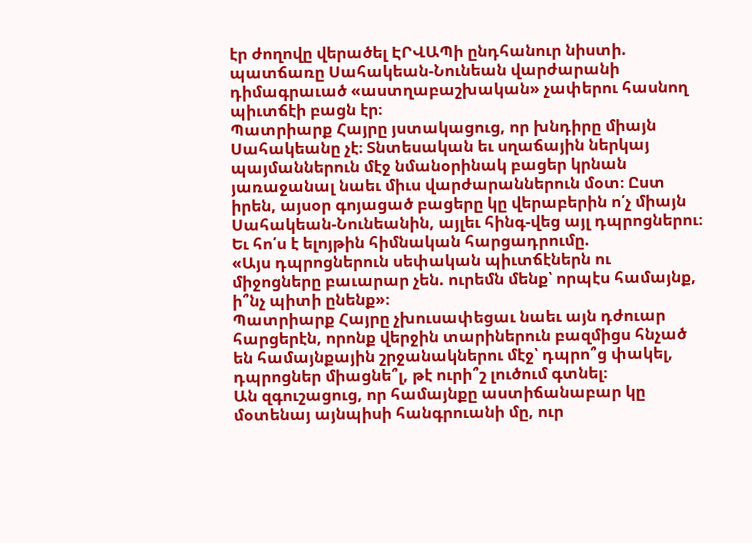էր ժողովը վերածել ԷՐՎԱՊի ընդհանուր նիստի. պատճառը Սահակեան-Նունեան վարժարանի դիմագրաւած «աստղաբաշխական» չափերու հասնող պիւտճէի բացն էր։
Պատրիարք Հայրը յստակացուց, որ խնդիրը միայն Սահակեանը չէ։ Տնտեսական եւ սղաճային ներկայ պայմաններուն մէջ նմանօրինակ բացեր կրնան յառաջանալ նաեւ միւս վարժարաններուն մօտ։ Ըստ իրեն, այսօր գոյացած բացերը կը վերաբերին ո՛չ միայն Սահակեան-Նունեանին, այլեւ հինգ-վեց այլ դպրոցներու։
Եւ հո՛ս է ելոյթին հիմնական հարցադրումը.
«Այս դպրոցներուն սեփական պիւտճէներն ու միջոցները բաւարար չեն. ուրեմն մենք՝ որպէս համայնք, ի՞նչ պիտի ընենք»։
Պատրիարք Հայրը չխուսափեցաւ նաեւ այն դժուար հարցերէն, որոնք վերջին տարիներուն բազմիցս հնչած են համայնքային շրջանակներու մէջ՝ դպրո՞ց փակել, դպրոցներ միացնե՞լ, թէ ուրի՞շ լուծում գտնել։
Ան զգուշացուց, որ համայնքը աստիճանաբար կը մօտենայ այնպիսի հանգրուանի մը, ուր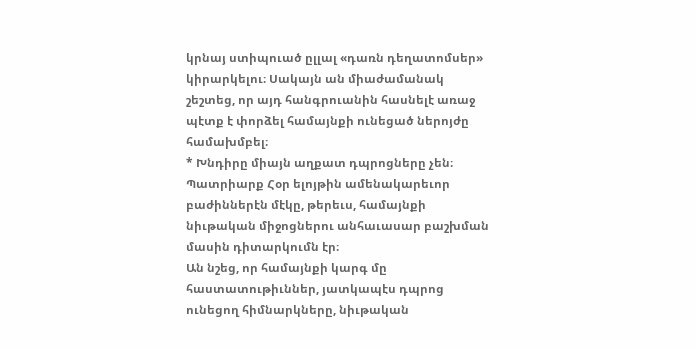կրնայ ստիպուած ըլլալ «դառն դեղատոմսեր» կիրարկելու։ Սակայն ան միաժամանակ շեշտեց, որ այդ հանգրուանին հասնելէ առաջ պէտք է փորձել համայնքի ունեցած ներոյժը համախմբել։
* Խնդիրը միայն աղքատ դպրոցները չեն։
Պատրիարք Հօր ելոյթին ամենակարեւոր բաժիններէն մէկը, թերեւս, համայնքի նիւթական միջոցներու անհաւասար բաշխման մասին դիտարկումն էր։
Ան նշեց, որ համայնքի կարգ մը հաստատութիւններ, յատկապէս դպրոց ունեցող հիմնարկները, նիւթական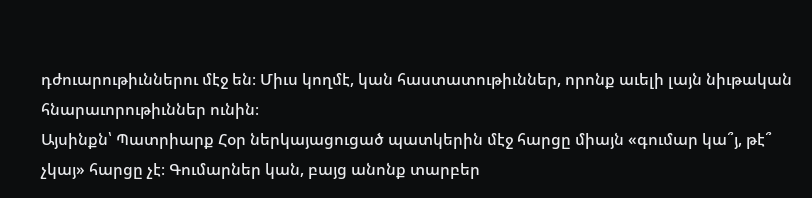դժուարութիւններու մէջ են։ Միւս կողմէ, կան հաստատութիւններ, որոնք աւելի լայն նիւթական հնարաւորութիւններ ունին։
Այսինքն՝ Պատրիարք Հօր ներկայացուցած պատկերին մէջ հարցը միայն «գումար կա՞յ, թէ՞ չկայ» հարցը չէ։ Գումարներ կան, բայց անոնք տարբեր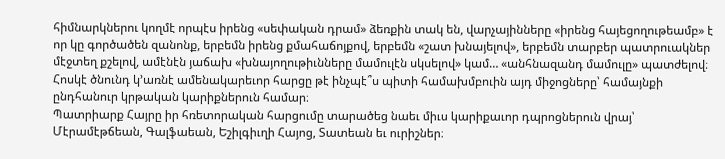հիմնարկներու կողմէ որպէս իրենց «սեփական դրամ» ձեռքին տակ են, վարչայինները «իրենց հայեցողութեամբ» է որ կը գործածեն զանոնք, երբեմն իրենց քմահաճոյքով, երբեմն «շատ խնայելով», երբեմն տարբեր պատրուակներ մէջտեղ քշելով, ամէնէն յաճախ «խնայողութիւնները մամուլէն սկսելով» կամ… «անհնազանդ մամուլը» պատժելով։
Հոսկէ ծնունդ կ’առնէ ամենակարեւոր հարցը թէ ինչպէ՞ս պիտի համախմբուին այդ միջոցները՝ համայնքի ընդհանուր կրթական կարիքներուն համար։
Պատրիարք Հայրը իր հռետորական հարցումը տարածեց նաեւ միւս կարիքաւոր դպրոցներուն վրայ՝ Մէրամէթճեան, Գալֆաեան, Եշիլգիւղի Հայոց, Տատեան եւ ուրիշներ։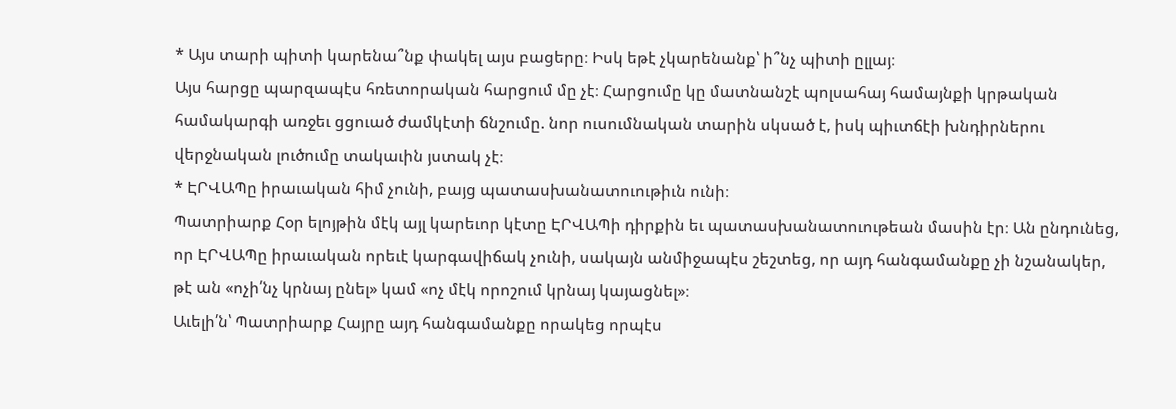* Այս տարի պիտի կարենա՞նք փակել այս բացերը։ Իսկ եթէ չկարենանք՝ ի՞նչ պիտի ըլլայ։
Այս հարցը պարզապէս հռետորական հարցում մը չէ։ Հարցումը կը մատնանշէ պոլսահայ համայնքի կրթական համակարգի առջեւ ցցուած ժամկէտի ճնշումը. նոր ուսումնական տարին սկսած է, իսկ պիւտճէի խնդիրներու վերջնական լուծումը տակաւին յստակ չէ։
* ԷՐՎԱՊը իրաւական հիմ չունի, բայց պատասխանատուութիւն ունի։
Պատրիարք Հօր ելոյթին մէկ այլ կարեւոր կէտը ԷՐՎԱՊի դիրքին եւ պատասխանատուութեան մասին էր։ Ան ընդունեց, որ ԷՐՎԱՊը իրաւական որեւէ կարգավիճակ չունի, սակայն անմիջապէս շեշտեց, որ այդ հանգամանքը չի նշանակեր, թէ ան «ոչի՛նչ կրնայ ընել» կամ «ոչ մէկ որոշում կրնայ կայացնել»։
Աւելի՛ն՝ Պատրիարք Հայրը այդ հանգամանքը որակեց որպէս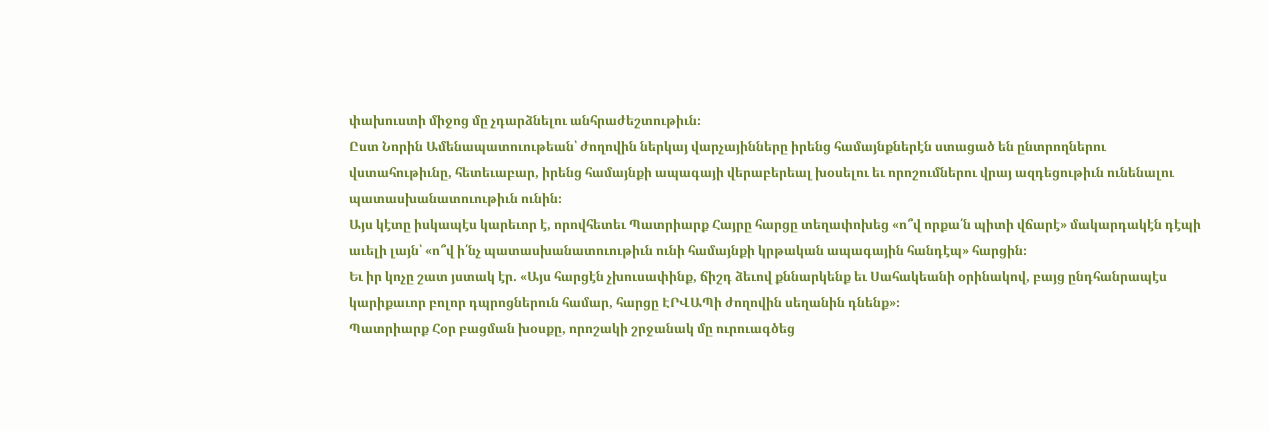փախուստի միջոց մը չդարձնելու անհրաժեշտութիւն։
Ըստ Նորին Ամենապատուութեան՝ ժողովին ներկայ վարչայինները իրենց համայնքներէն ստացած են ընտրողներու վստահութիւնը, հետեւաբար, իրենց համայնքի ապագայի վերաբերեալ խօսելու եւ որոշումներու վրայ ազդեցութիւն ունենալու պատասխանատուութիւն ունին։
Այս կէտը իսկապէս կարեւոր է, որովհետեւ Պատրիարք Հայրը հարցը տեղափոխեց «ո՞վ որքա՛ն պիտի վճարէ» մակարդակէն դէպի աւելի լայն՝ «ո՞վ ի՛նչ պատասխանատուութիւն ունի համայնքի կրթական ապագային հանդէպ» հարցին։
Եւ իր կոչը շատ յստակ էր. «Այս հարցէն չխուսափինք, ճիշդ ձեւով քննարկենք եւ Սահակեանի օրինակով, բայց ընդհանրապէս կարիքաւոր բոլոր դպրոցներուն համար, հարցը ԷՐՎԱՊի ժողովին սեղանին դնենք»։
Պատրիարք Հօր բացման խօսքը, որոշակի շրջանակ մը ուրուագծեց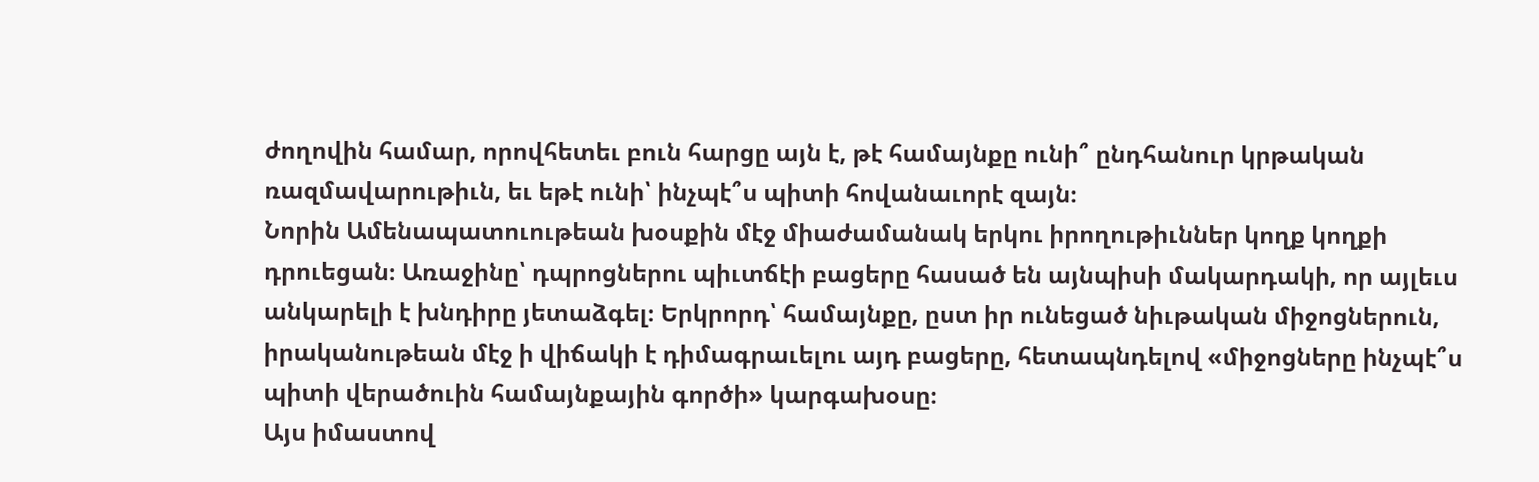ժողովին համար, որովհետեւ բուն հարցը այն է, թէ համայնքը ունի՞ ընդհանուր կրթական ռազմավարութիւն, եւ եթէ ունի՝ ինչպէ՞ս պիտի հովանաւորէ զայն։
Նորին Ամենապատուութեան խօսքին մէջ միաժամանակ երկու իրողութիւններ կողք կողքի դրուեցան։ Առաջինը՝ դպրոցներու պիւտճէի բացերը հասած են այնպիսի մակարդակի, որ այլեւս անկարելի է խնդիրը յետաձգել։ Երկրորդ՝ համայնքը, ըստ իր ունեցած նիւթական միջոցներուն, իրականութեան մէջ ի վիճակի է դիմագրաւելու այդ բացերը, հետապնդելով «միջոցները ինչպէ՞ս պիտի վերածուին համայնքային գործի» կարգախօսը։
Այս իմաստով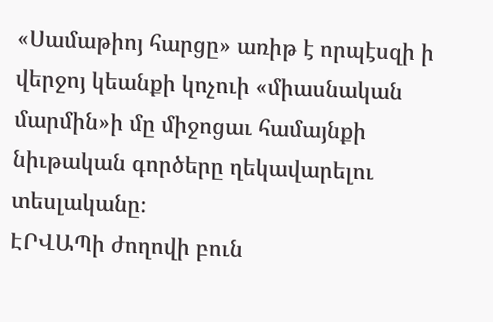«Սամաթիոյ հարցը» առիթ է որպէսզի ի վերջոյ կեանքի կոչուի «միասնական մարմին»ի մը միջոցաւ համայնքի նիւթական գործերը ղեկավարելու տեսլականը։
ԷՐՎԱՊի ժողովի բուն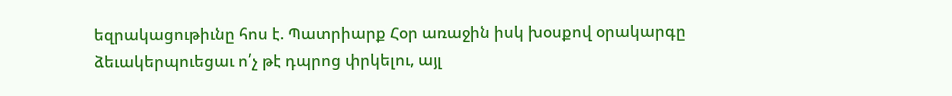եզրակացութիւնը հոս է. Պատրիարք Հօր առաջին իսկ խօսքով օրակարգը ձեւակերպուեցաւ ո՛չ թէ դպրոց փրկելու, այլ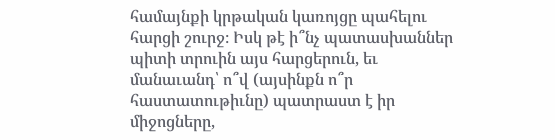համայնքի կրթական կառոյցը պահելու հարցի շուրջ։ Իսկ թէ ի՞նչ պատասխաններ պիտի տրուին այս հարցերուն, եւ մանաւանդ՝ ո՞վ (այսինքն ո՞ր հաստատութիւնը) պատրաստ է իր միջոցները,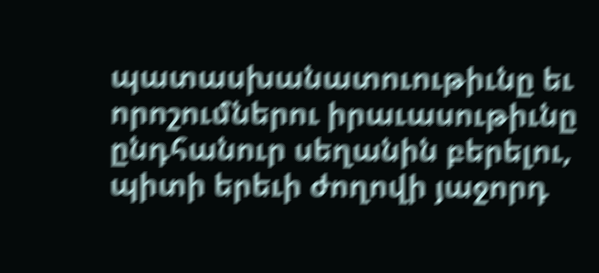պատասխանատուութիւնը եւ որոշումներու իրաւասութիւնը ընդհանուր սեղանին բերելու, պիտի երեւի ժողովի յաջորդ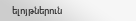ելոյթներուն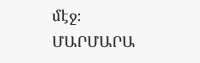մէջ։
ՄԱՐՄԱՐԱ